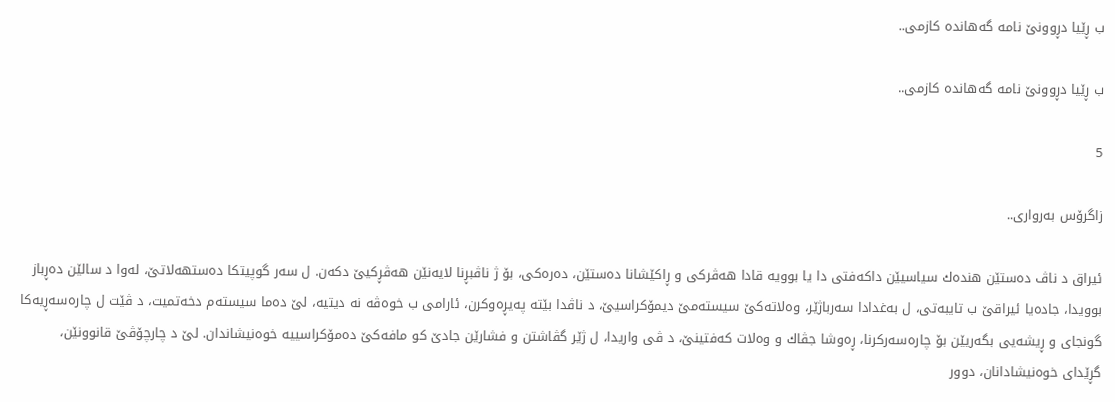ب ڕێیا دڕوونێ نامه‌ گه‌هانده‌ كازمی..

ب ڕێیا دڕوونێ نامه‌ گه‌هانده‌ كازمی..

5

زاگرۆس به‌رواری..

ئیراق د ناڤ ده‌ستێن هنده‌ك سیاسیێن داكه‌فتى دا یا بوویه‌ قادا هه‌ڤركی و ڕاكێشانا ده‌ستێن، ده‌ره‌كی، بۆ ژ ناڤبڕنا لایه‌نێن هه‌ڤڕكیێ دكه‌ن. ل سه‌ر گوپیتكا ده‌ستهه‌لاتێ، له‌وا د سالێن ده‌ڕباز بوویدا، جاده‌یا ئیراقێ ب تایبه‌تی، ل به‌غدادا سه‌رباژێر، وه‌لاته‌كێ سیسته‌مێ دیمۆكراسیێ، د ناڤدا بێته‌ په‌یڕه‌وكرن، ئارامی ب خوه‌ڤه‌ نه‌ دیتیه‌، لێ ده‌ما سیسته‌م دخه‌تمیت، د ڤێت ل چاره‌سه‌ڕیه‌كا گونجای و ڕیشه‌یی بگه‌ریێن بۆ چاره‌سه‌ركرنا، ڕه‌وشا جڤاك و وه‌لات كه‌فتینێ، د ڤی واریدا، ل ژێر گڤاشتن و فشارێن جادێ كو مافه‌كێ ده‌مۆكراسییه‌ خوه‌نیشاندان. لێ د چارچۆڤێ قانوونێن، گڕێدای خوه‌نیشادانان، دوور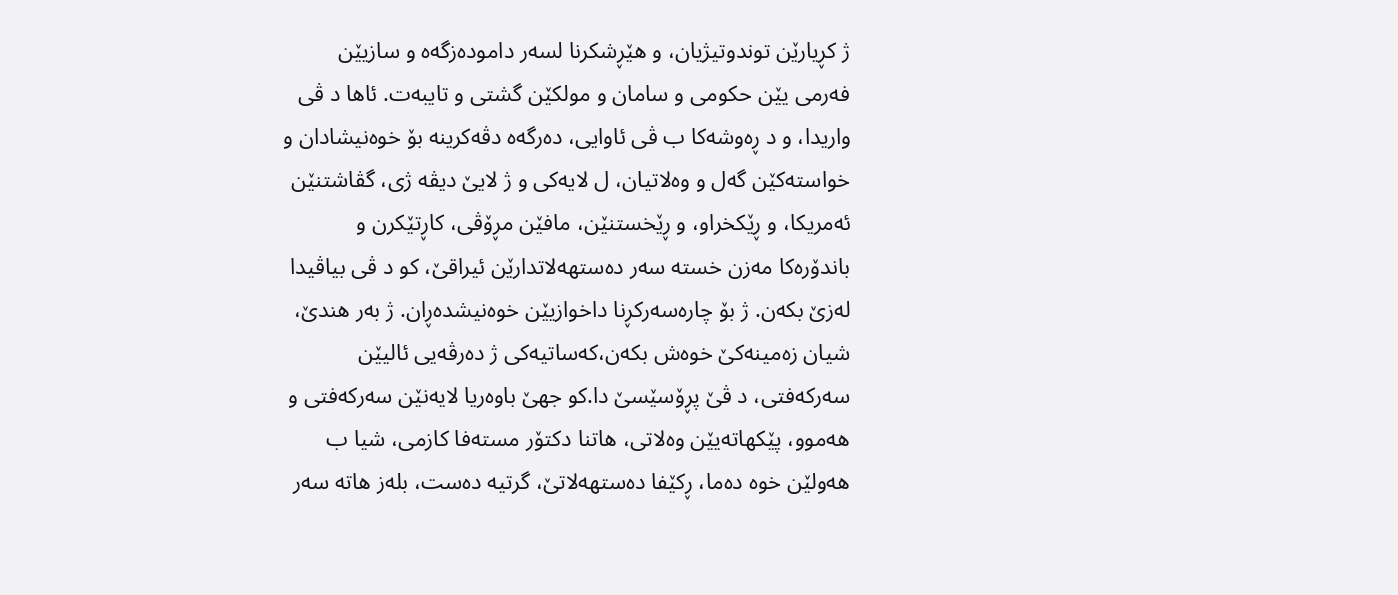ژ كڕیارێن توندوتیژیان، و هێڕشكرنا لسه‌ر داموده‌زگه‌ه و سازیێن فه‌رمی یێن حكومی و سامان و مولكێن گشتی و تایبه‌ت. ئاها د ڤی واریدا، و د ڕه‌وشه‌كا ب ڤی ئاوایی، ده‌رگه‌ه دڤه‌كرینه‌ بۆ خوه‌نیشادان و خواسته‌كێن گه‌ل و وه‌لاتیان، ل لایه‌كی و ژ لایێ دیڤه‌ ژی، گڤاشتنێن ئه‌مریكا، و ڕێكخراو، و ڕێخستنێن، مافێن مڕۆڤی، كاڕتێكرن و باندۆره‌كا مه‌زن خسته‌ سه‌ر ده‌ستهه‌لاتدارێن ئیراقێ، كو د ڤی بیاڤیدا له‌زێ بكه‌ن. ژ بۆ چاره‌سه‌ركڕنا داخوازیێن خوه‌نیشده‌ڕان. ژ به‌ر هندێ، شیان زه‌مینه‌كێ خوه‌ش بكه‌ن،كه‌ساتیه‌كی ژ ده‌رڤه‌یی ئالیێن سه‌ركه‌فتی، د ڤێ پڕۆسێسێ دا.كو جهێ باوه‌ریا لایه‌نێن سه‌ركه‌فتی و هه‌موو، پێكهاته‌یێن وه‌لاتی، هاتنا دكتۆر مسته‌فا كازمی، شیا ب هه‌ولێن خوه‌ ده‌ما، ڕكێفا ده‌ستهه‌لاتێ، گرتیه‌ ده‌ست، بله‌ز هاته‌ سه‌ر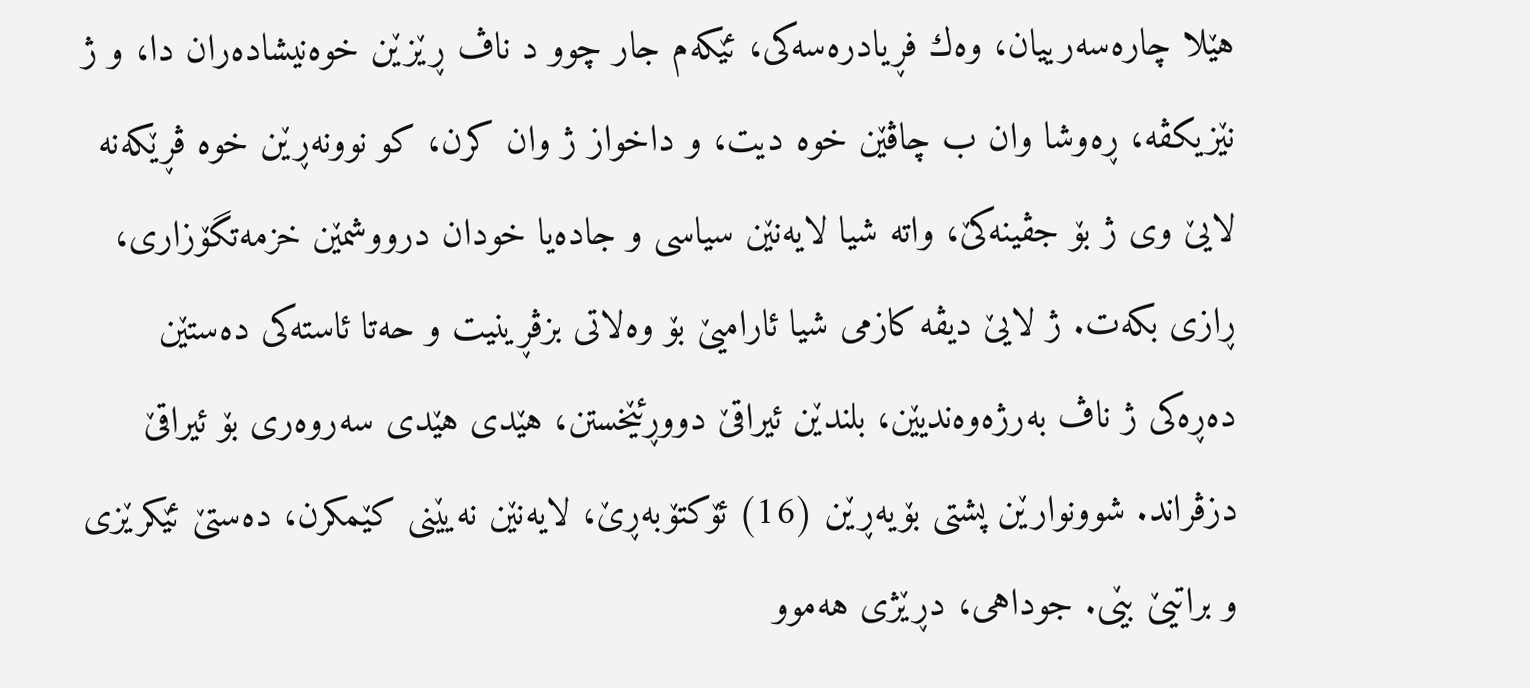هێلا چاره‌سه‌رییان، وه‌ك فڕیادره‌سه‌كی، ئێكه‌م جار چوو د ناڤ ڕێزێن خوه‌نیشاده‌ران دا، و ژ نێزیكڤه‌، ڕه‌وشا وان ب چاڤێن خوه‌ دیت، و داخواز ژ وان كرن، كو نوونه‌ڕێن خوه‌ ڤڕێكه‌نه‌ لایێ وی ژ بۆ جڤینه‌كێ، واته‌ شیا لایه‌نێن سیاسی و جاده‌یا خودان درووشمێن خزمه‌تگۆزاری، ڕازی بكه‌ت. ژ لایێ دیڤه‌ كازمی شیا ئارامیێ بۆ وه‌لاتی بزڤڕینیت و حه‌تا ئاسته‌كی ده‌ستێن ده‌ڕه‌كی ژ ناڤ به‌رژه‌وه‌ندیێن، بلندێن ئیراقێ دووڕئێخستن، هێدی هێدی سه‌روه‌ری بۆ ئیراقێ دزڤراند. شوونوارێن پشتی بۆیه‌ڕێن (16) ئۆكتۆبه‌ڕێ، لایه‌نێن نه‌یێنی كێمكرن، ده‌ستێ ئێكرێزی و براتیێ بێی. جوداهی، دڕێژی هه‌موو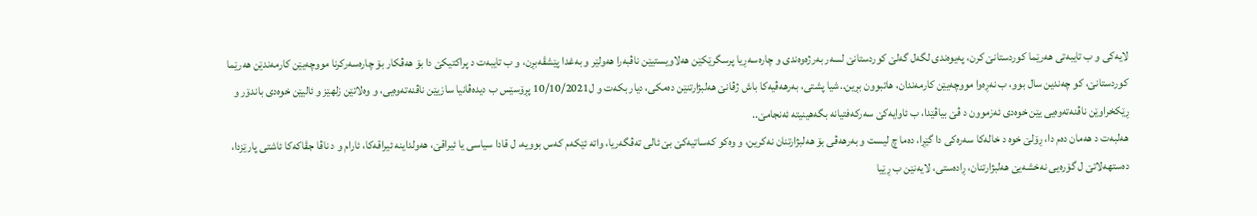لایه‌كی و ب تایبه‌تی هه‌رێما كوردستانێ كرن، په‌یوه‌ندی لگه‌ل گه‌لێ كوردستانێ لسه‌ر به‌رژه‌وه‌ندی و چاره‌سه‌ڕیا پرسگرێكێن هه‌لاویستیێن ناڤبه‌را هه‌ولێر و به‌غدا پێشڤه‌بڕن، و ب تایبه‌ت د پراكتیكێ دا بۆ هه‌ڤكار بۆ چاره‌سه‌ركرنا مووچه‌یێن كارمه‌ندێن هه‌رێما كوردستانێ، كو چه‌ندین سال بوو، ب نه‌ڕه‌وا مووچه‌یێن كارمه‌ندان، هاتبوون بڕین..شیا پشتی، به‌رهه‌ڤیه‌كا باش ژڤانێ هه‌لبژارتنێن ده‌مكى، دیار بكه‌ت و ل10/10/2021 پڕۆسێس ب دیده‌ڤانیا سازیێن ناڤنه‌ته‌وه‌یی، و وه‌لاتێن زلهێز و ئالیێن خوه‌دی باندۆر و ڕێكخراوێن ناڤنه‌ته‌وه‌یی یێن خوه‌دی ئه‌زموون د ڤێ بیاڤێدا، ب ئاوایه‌كێ سه‌ركه‌فتیانه‌ بگه‌هینیته‌ ئه‌نجامێ..
هه‌لبه‌ت د هه‌مان ده‌م دا، ڕۆلێ خوه‌ د خاله‌كا سه‌ره‌كی دا گێڕا، ده‌ما چ لیست و به‌رهه‌ڤی بۆ هه‌لبژارتنان نه‌كرین، و وه‌كو كه‌ساتیه‌كێ بێ ئالی ته‌ڤگه‌ریا، واته‌ ئێكه‌م كه‌س بوویه‌، ل قادا سیاسی یا ئیراقێ، هه‌ولداینه‌ ئیراقه‌كا، ئارام و د ناڤا جڤاكه‌كا ئاشتی پارێزدا، ده‌ستهه‌لاتێ ل گۆره‌یی نه‌خشه‌یێ هه‌لبژارتنان، ڕاده‌ستی، لایه‌نێن ب ڕێیا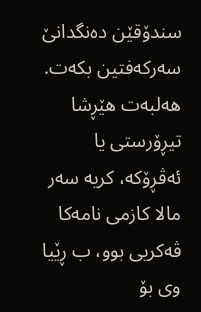سندۆقێن ده‌نگدانێ سه‌ركه‌فتین بكه‌ت. هه‌لبه‌ت هێڕشا تیڕۆرستی یا ئه‌ڤڕۆكه‌، كریه‌ سه‌ر مالا كازمی نامه‌كا ڤه‌كریی بوو، ب ڕێیا وی بۆ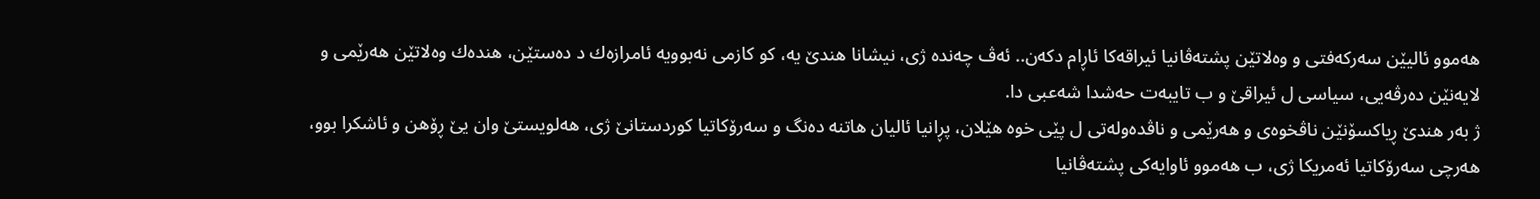هه‌موو ئالیێن سه‌ركه‌فتی و وه‌لاتێن پشته‌ڤانیا ئیراقه‌كا ئاڕام دكه‌ن.. ئه‌ڤ چه‌نده‌ ژی، نیشانا هندێ یه‌، كو كازمی نه‌بوویه‌ ئامرازه‌ك د ده‌ستێن، هنده‌ك وه‌لاتێن هه‌رێمی و لایه‌نێن ده‌رڤه‌یی، سیاسی ل ئیراقێ و ب تایبه‌ت حه‌شدا شه‌عبی دا.
ژ به‌ر هندێ ڕیاكسۆنێن ناڤخوه‌ی و هه‌رێمی و ناڤده‌وله‌تی ل پێی خوه‌ هێلان، پڕانیا ئالیان هاتنه‌ ده‌نگ و سه‌رۆكاتیا كوردستانێ ژی، هه‌لویستێ وان یێ ڕۆهن و ئاشكرا بوو، هه‌رچی سه‌رۆكاتیا ئه‌مریكا ژی، ب هه‌موو ئاوایه‌كی پشته‌ڤانیا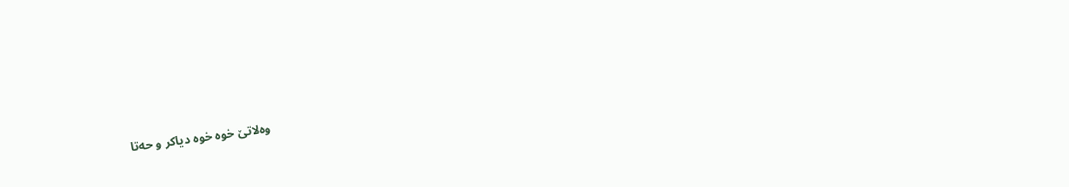وه‌لاتێ خوه‌ خوه‌ دیاكر و حه‌تا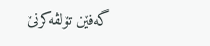گه‌فێن تۆلڤه‌كرنێ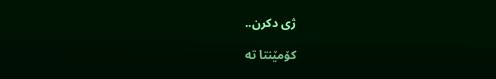ژی دكرن..

کۆمێنتا تە